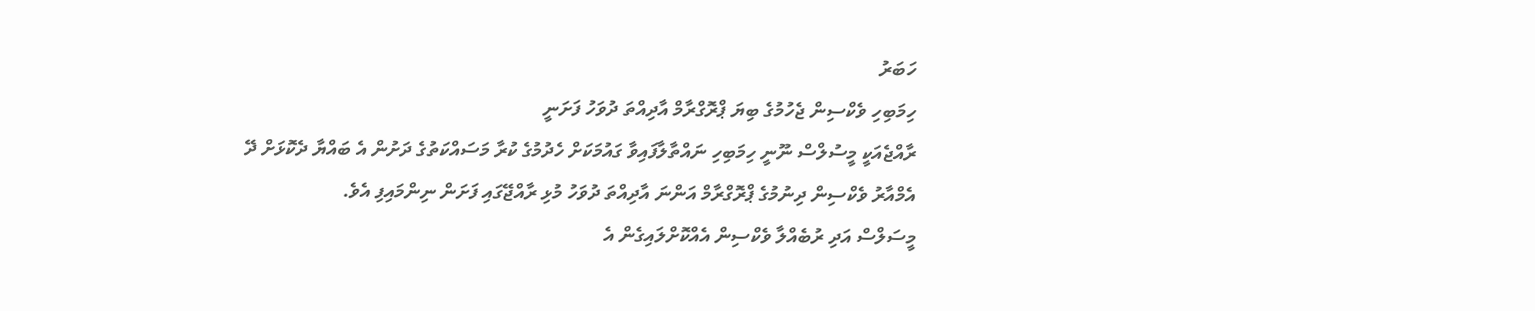ހަބަރު
ހިމަބިހި ވެކްސިން ޖެހުމުގެ ބިޔަ ޕްރޮގްރާމް އާދިއްތަ ދުވަހު ފަށަނީ
ރާއްޖެއަކީ މީސުލްސް ނޫނީ ހިމަބިހި ނައްތާލާފައިވާ ގައުމަކަށް ހެދުމުގެ ކުރާ މަސައްކަތުގެ ދަށުން އެ ބައްޔާ ދެކޮޅަށް ދޭ އެމްއާރު ވެކްސިން ދިނުމުގެ ޕްރޮގްރާމް އަންނަ އާދިއްތަ ދުވަހު މުޅި ރާއްޖޭގައި ފަށަން ނިންމައިފި އެވެ.
މީސަލްސް އަދި ރުބެއްލާ ވެކްސިން އެއްކޮށްލައިގެން އެ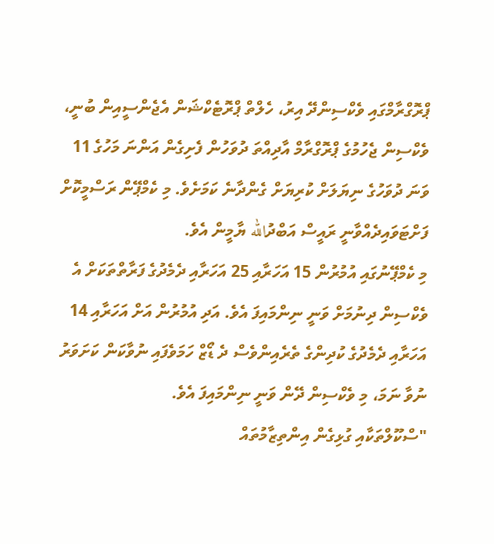ޕްރޮގްރާމްގައި ވެކްސިންދޭ އިރު، ހެލްތް ޕްރޮޓެކްޝަން އެޖެންސީއިން ބުނީ، ވެކްސިން ޖެހުމުގެ ޕްރޮގްރާމް އާދިއްތަ ދުވަހުން ފެށިގެން އަންނަ މަހުގެ 11 ވަނަ ދުވަހުގެ ނިޔަލަށް ކުރިޔަށް ގެންދާނެ ކަމަށެވެ. މި ކެމްޕޭން ރަސްމީކޮށް ފަށްޓަވައިދެއްވާނީ ރައީސް އަބްދުالله ޔާމީން އެވެ.
މި ކެމްޕޭނުގައި އުމުރުން 15 އަހަރާއި 25 އަހަރާއި ދެމެދުގެ ފަރާތްތަކަށް އެ ވެކްސިން ދިނުމަށް ވަނީ ނިންމައިފަ އެވެ. އަދި އުމުރުން އަށް އަހަރާއި 14 އަހަރާއި ދެމެދުގެ ކުދިންގެ ތެރެއިންވެސް ދެ ޑޯޒް ހަމަވެފައި ނުވާކަން ކަށަވަރު ނުވާ ނަމަ، މި ވެކްސިން ދޭން ވަނީ ނިންމައިފަ އެވެ.
"ސްކޫލްތަކާއި ގުޅިގެން އިންތިޒާމުތައް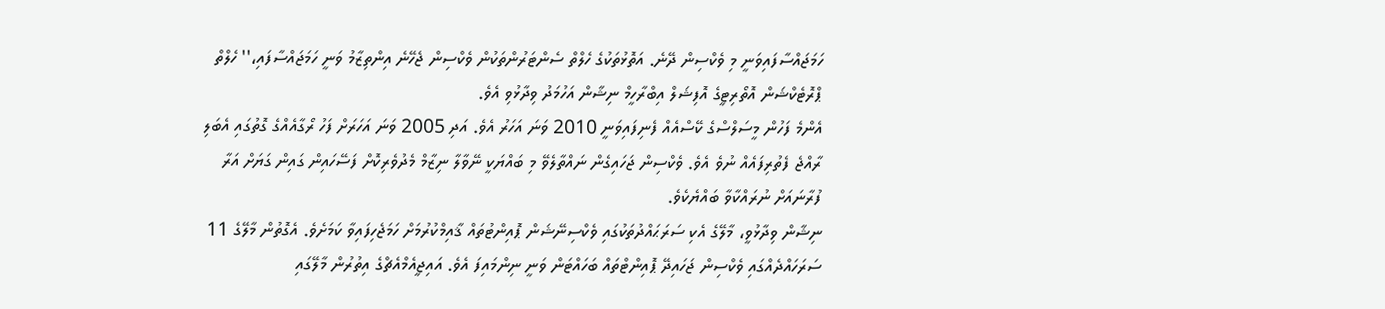ހަމަޖައްސާފައިވަނީ މި ވެކްސިން ދޭނެ. އަތޮޅުތަކުގެ ހެލްތް ސެންޓަރުންތަކުން ވެކްސިން ޖެހޭނެ އިންތިޒާމު ވަނީ ހަމަޖައްސާފައި،'' ހެލްތް ޕްރޮޓެކްޝަން އޮތޯރިޓީގެ އޮފިޝަލް އިބްރާހީމް ނިޝާން އަހުމަދު ވިދާޅުވި އެވެ.
އެންމެ ފަހުން މީސަލްސްގެ ކޭސްއެއް ފެނިފައިވަނީ 2010 ވަނަ އަހަރު އެވެ. އަދި 2005 ވަނަ އަހަރަށް ފަހު ރޯގާއެއްގެ ގޮތުގައި އެބަލި ރާއްޖެ ފެތުރިފައެއް ނުވެ އެވެ. ވެކްސިން ޖަހައިގެން ނައްތާލެވޭ މި ބައްޔަކީ ނޭވާލާ ނިޒާމް މެދުވެރިކޮށް ފަސޭހައިން ގައިން ގަޔަށް އަރާ ފުރާނައަށް ނުރައްކާވާ ބައްޔެކެވެ.
ނިޝާން ވިދާޅުވީ، މާލޭގެ އެކި ސަރަޙައްދުތަކުގައި ވެކްސިނޭޝަން ޕޮއިންޓުތައް ޤާއިމްކުރުމަށް ހަމަޖެހިފައިވާ ކަމަށެވެ. އެގޮތުން މާލޭގެ 11 ސަރަހައްދެއްގައި ވެކްސިން ޖަހައިދޭ ޕޮއިންޓްތައް ބަހައްޓަން ވަނީ ނިންމައިފަ އެވެ. އައިޖީއެމްއެޗްގެ އިތުރުން މާލޭގައި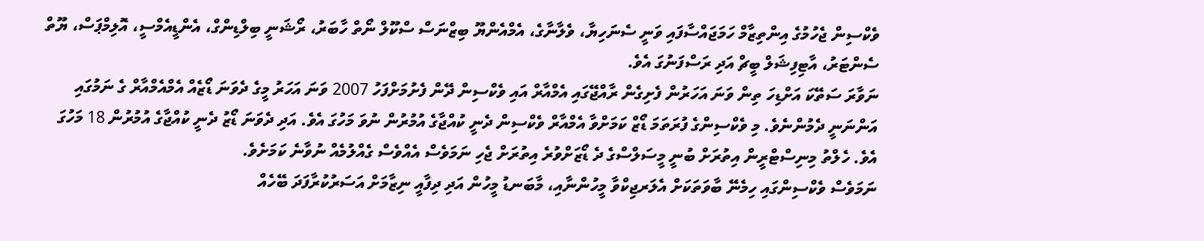ވެކްސިން ޖެހުމުގެ އިންތިޒާމް ހަމަޖައްސާފައި ވަނީ ސެނަހިޔާ، ވެލާނާގެ، އެމްއެންޔޫ ބިޒްނަސް ސްކޫލް ނޯތް ހާބަރު، ރޯޝަނީ ބިލްޑިންގް، އެންޑީއެމްސީ، އޮލިމްޕަސް، ޔޫތް ސެންޓަރު، އާޓިފިޝަލް ބީޗް އަދި ރަސްފަނުގަ އެވެ.
ނަވާރަ ސަތޭކަ އަށްޑިހަ ތިން ވަނަ އަހަރުން ފެށިގެން ރާއްޖޭގައި އެމްއާރް އައި ވެކްސިން ދޭން ފެށުމަށްފަހު 2007 ވަނަ އަހަރު މީގެ ދެވަނަ ޑޯޒެއް އެމްއެމްއާރް ގެ ނަމުގައި އަންނަނީ ދެމުންނެވެ. މި ވެކްސިންގެ ފުރަތަމަ ޑޯޒް ކަމަށްވާ އެމްއާރް ވެކްސިން ދެނީ ކުއްޖާގެ އުމުރުން ނުވަ މަހުގަ އެވެ. އަދި ދެވަނަ ޑޯޒު ދެނީ ކުއްޖާގެ އުމުރުން 18 މަހުގަ އެވެ. ހެލްތު މިނިސްޓްރީން އިތުރަށް ބުނީ މީސަލްސްގެ ދެ ޑޯޒަށްވުރެ އިތުރަށް ޖެހި ނަމަވެސް އެއްވެސް ގެއްލުމެއް ނުވާނެ ކަމަށެވެ.
ނަމަވެސް ވެކްސިންގައި ހިމެނޭ ބާވަތަކަށް އެލަރޖިކްވާ މީހުންނާއި، މާބަނޑު މީހުން އަދި ދިފާއީ ނިޒާމަށް އަސަރުކުރާފަދަ ބޭހެއް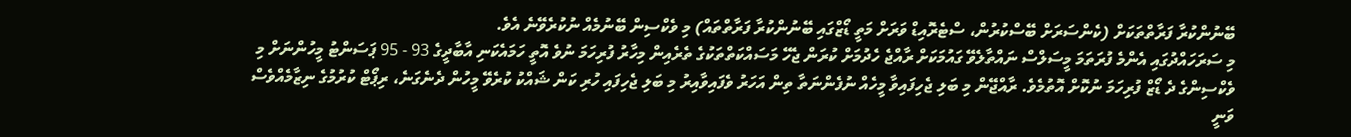ބޭނުންކުރާ ފަރާތްތަކަށް (ކެންސަރަށް ބޭސްކުރުން، ސްޓެރޮއިޑް ވަރަށް މަތީ ޑޯޒްގައި ބޭނުންކުރާ ފަރާތްތައް) މި ވެކްސިން ބޭނުމެއް ނުކުރެވޭނެ އެވެ.
މި ސަރަހައްދުގައި އެންމެ ފުރަތަމަ މީސަލްސް ނައްތާލެވޭ ގައުމަކަށް ރާއްޖެ ހެދުމަށް ކުރަން ޖެހޭ މަސައްކަތްތަކުގެ ތެރެއިން މިހާރު ފުރިހަމަ ނުވެ އޮތީ ހަމައެކަނި އާބާދީގެ 93 - 95 ޕަސަންޓު މީހުންނަށް މި ވެކްސިންގެ ދެ ޑޯޒް ފުރިހަމަ ނުކޮށް އޮތުމެވެ. ރާއްޖޭން މި ބަލި ޖެހިފައިވާ މީހެއް ނުފެންނަތާ ތިން އަހަރު ވެފައިވާއިރު މި ބަލި ޖެހިފައި ހުރި ކަން ޝައްކު ކުރެވޭ މީހުން ދެނެގަނެ، ރިޕޯޓް ކުރުމުގެ ނިޒާމެއްވެސް ވަނީ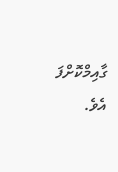ގާއިމްކޮށްފަ އެވެ.